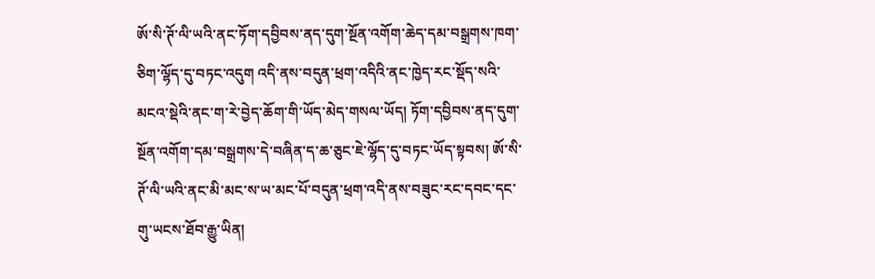ཨོ་སི་ཊོ་ལི་ཡའི་ནང་ཏོག་དབྱིབས་ནད་དུག་སྔོན་འགོག་ཆེད་དམ་བསྒྲགས་ཁག་ཅིག་ལྷོད་དུ་བཏང་འདུག འདི་ནས་བདུན་ཕྲག་འདིའི་ནང་ཁྱེད་རང་སྡོད་སའི་མངའ་སྡེའི་ནང་ག་རེ་བྱེད་ཆོག་གི་ཡོད་མེད་གསལ་ཡོད། ཏོག་དབྱིབས་ནད་དུག་སྔོན་འགོག་དམ་བསྒྲགས་དེ་བཞིན་ད་ཆ་ཅུང་ཇེ་ལྷོད་དུ་བཏང་ཡོད་སྟབས། ཨོ་སི་ཊོ་ལི་ཡའི་ནང་མི་མང་ས་ཡ་མང་པོ་བདུན་ཕྲག་འདི་ནས་བཟུང་རང་དབང་དང་གུ་ཡངས་ཐོབ་རྒྱུ་ཡིན།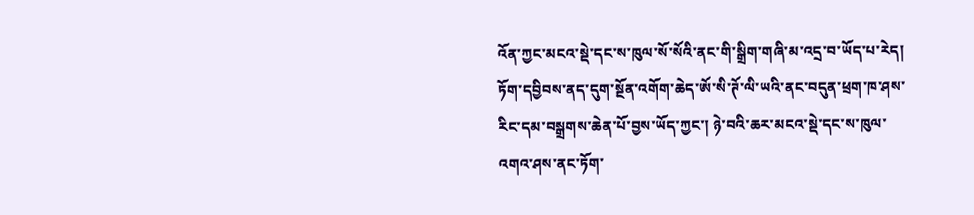འོན་ཀྱང་མངའ་སྡེ་དང་ས་ཁུལ་སོ་སོའི་ནང་གི་སྒྲིག་གཞི་མ་འདྲ་བ་ཡོད་པ་རེད།
ཏོག་དབྱིབས་ནད་དུག་སྔོན་འགོག་ཆེད་ཨོ་སི་ཊོ་ལི་ཡའི་ནང་བདུན་ཕྲག་ཁ་ཤས་རིང་དམ་བསྒྲགས་ཆེན་པོ་བྱས་ཡོད་ཀྱང་། ཉེ་བའི་ཆར་མངའ་སྡེ་དང་ས་ཁུལ་འགའ་ཤས་ནང་ཏོག་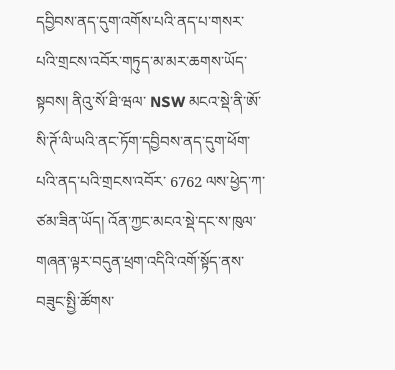དབྱིབས་ནད་དུག་འགོས་པའི་ནད་པ་གསར་པའི་གྲངས་འབོར་གཏུད་མ་མར་ཆགས་ཡོད་སྟབས། ནིའུ་སོ་ཐི་ཝལ་ NSW མངའ་སྡེ་ནི་ཨོ་སི་ཊོ་ལི་ཡའི་ནང་ཏོག་དབྱིབས་ནད་དུག་ཕོག་པའི་ནད་པའི་གྲངས་འབོར་ 6762 ལས་ཕྱེད་ཀ་ཙམ་ཟིན་ཡོད། འོན་ཀྱང་མངའ་སྡེ་དང་ས་ཁུལ་གཞན་ལྟར་བདུན་ཕྲག་འདིའི་འགོ་སྟོད་ནས་བཟུང་སྤྱི་ཚོགས་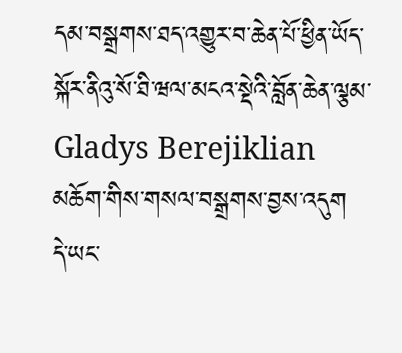དམ་བསྒྲགས་ཐད་འགྱུར་བ་ཆེན་པོ་ཕྱིན་ཡོད་སྐོར་ནིའུ་སོ་ཐི་ཝལ་མངའ་སྡེའི་བློན་ཆེན་ལྕམ་ Gladys Berejiklian མཆོག་གིས་གསལ་བསྒྲགས་བྱས་འདུག
དེ་ཡང་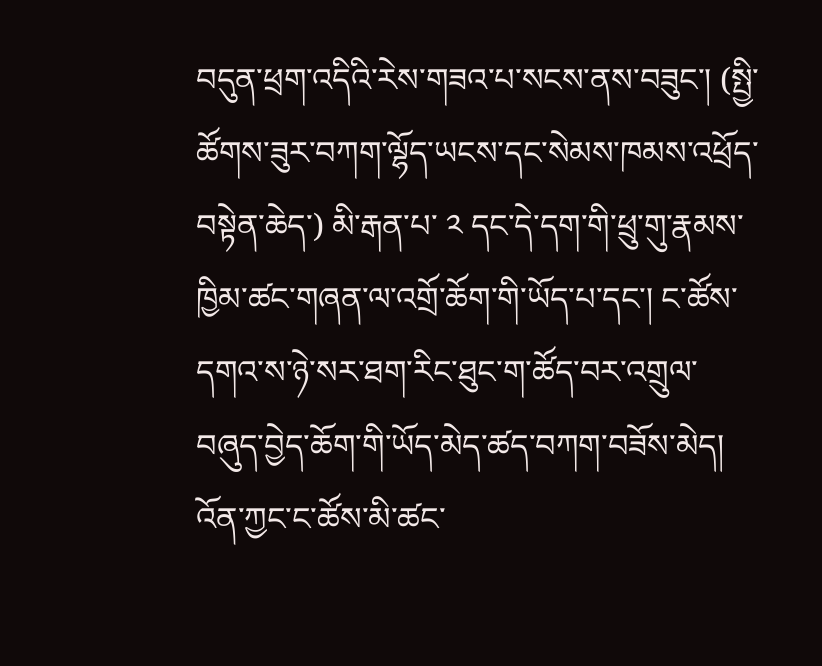བདུན་ཕྲག་འདིའི་རེས་གཟའ་པ་སངས་ནས་བཟུང་། (སྤྱི་ཚོགས་ཟུར་བཀག་ལྷོད་ཡངས་དང་སེམས་ཁམས་འཕྲོད་བསྟེན་ཆེད་) མི་རྒན་པ་ ༢ དང་དེ་དག་གི་ཕྲུ་གུ་རྣམས་ཁྱིམ་ཚང་གཞན་ལ་འགྲོ་ཆོག་གི་ཡོད་པ་དང་། ང་ཚོས་དགའ་ས་ཉེ་སར་ཐག་རིང་ཐུང་ག་ཚོད་བར་འགྲུལ་བཞུད་བྱེད་ཆོག་གི་ཡོད་མེད་ཚད་བཀག་བཟོས་མེད། འོན་ཀྱང་ང་ཚོས་མི་ཚང་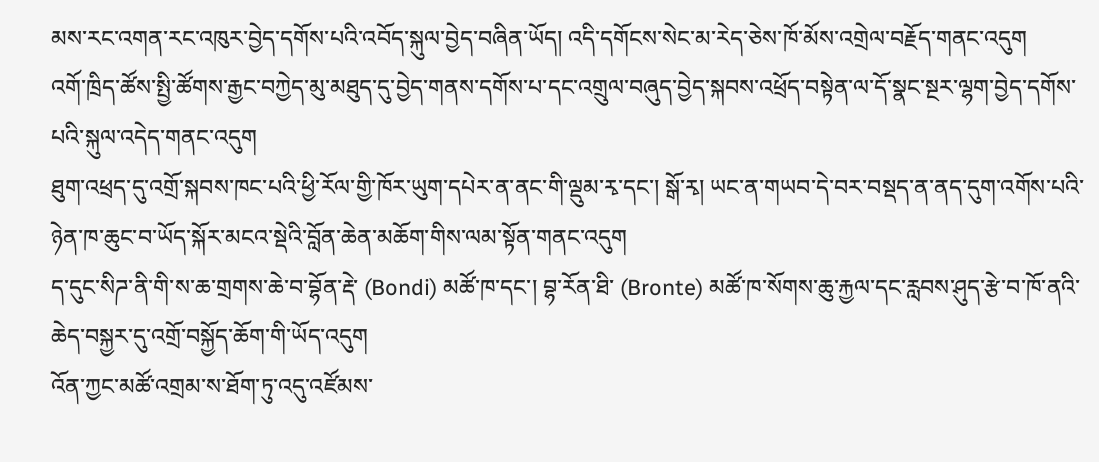མས་རང་འགན་རང་འཁུར་བྱེད་དགོས་པའི་འབོད་སྐུལ་བྱེད་བཞིན་ཡོད། འདི་དགོངས་སེང་མ་རེད་ཅེས་ཁོ་མོས་འགྲེལ་བརྗོད་གནང་འདུག
འགོ་ཁྲིད་ཚོས་སྤྱི་ཚོགས་རྒྱང་བཀྱེད་མུ་མཐུད་དུ་བྱེད་གནས་དགོས་པ་དང་འགྲུལ་བཞུད་བྱེད་སྐབས་འཕྲོད་བསྟེན་ལ་དོ་སྣང་སྔར་ལྷག་བྱེད་དགོས་པའི་སྐུལ་འདེད་གནང་འདུག
ཐུག་འཕྲད་དུ་འགྲོ་སྐབས་ཁང་པའི་ཕྱི་རོལ་གྱི་ཁོར་ཡུག་དཔེར་ན་ནང་གི་ལྡུམ་རྭ་དང་། སྒོ་རྭ། ཡང་ན་གཡབ་དེ་བར་བསྡད་ན་ནད་དུག་འགོས་པའི་ཉེན་ཁ་ཆུང་བ་ཡོད་སྐོར་མངའ་སྡེའི་བློན་ཆེན་མཆོག་གིས་ལམ་སྟོན་གནང་འདུག
ད་དུང་སིཌ་ནི་གི་ས་ཆ་གྲགས་ཆེ་བ་བྷོན་རྡེ་ (Bondi) མཚོ་ཁ་དང་། བྷ་རོན་ཐི་ (Bronte) མཚོ་ཁ་སོགས་ཆུ་རྐྱལ་དང་རླབས་ཤུད་རྩེ་བ་ཁོ་ནའི་ཆེད་བསྐྱར་དུ་འགྲོ་བསྐྱོད་ཆོག་གི་ཡོད་འདུག
འོན་ཀྱང་མཚོ་འགྲམ་ས་ཐོག་ཏུ་འདུ་འཛོམས་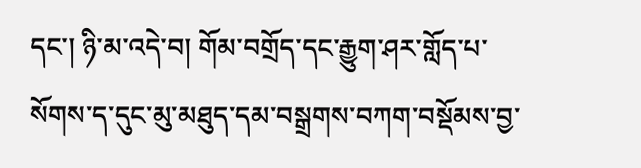དང་། ཉི་མ་འདེ་བ། གོམ་བགྲོད་དང་རྒྱུག་ཤར་གློད་པ་སོགས་ད་དུང་མུ་མཐུད་དམ་བསྒྲགས་བཀག་བསྡོམས་བྱ་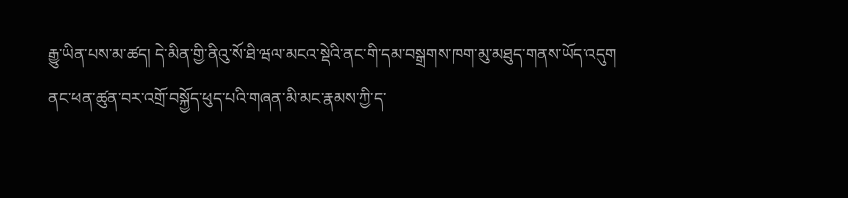རྒྱུ་ཡིན་པས་མ་ཚད། དེ་མིན་གྱི་ནིའུ་སོ་ཐི་ཝལ་མངའ་སྡེའི་ནང་གི་དམ་བསྒྲགས་ཁག་མུ་མཐུད་གནས་ཡོད་འདུག
ནང་ཕན་ཚུན་བར་འགྲོ་བསྐྱོད་ཕུད་པའི་གཞན་མི་མང་རྣམས་ཀྱི་ད་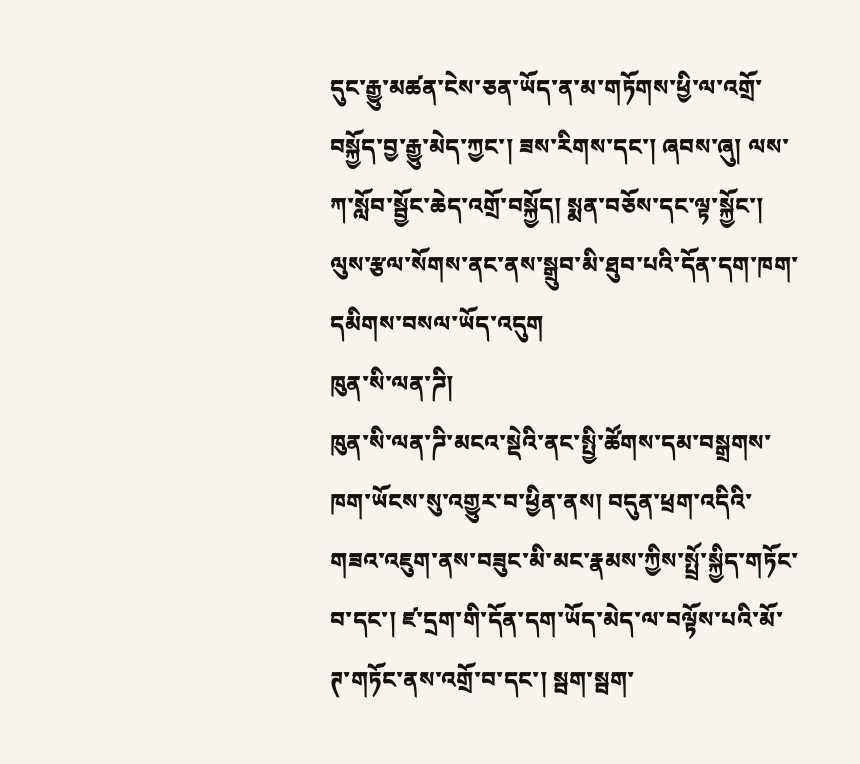དུང་རྒྱུ་མཚན་ངེས་ཅན་ཡོད་ན་མ་གཏོགས་ཕྱི་ལ་འགྲོ་བསྐྱོད་བྱ་རྒྱུ་མེད་ཀྱང་། ཟས་རིགས་དང་། ཞབས་ཞུ། ལས་ཀ་སློབ་སྦྱོང་ཆེད་འགྲོ་བསྐྱོད། སྨན་བཅོས་དང་ལྟ་སྐྱོང་། ལུས་རྩལ་སོགས་ནང་ནས་སྒྲུབ་མི་ཐུབ་པའི་དོན་དག་ཁག་དམིགས་བསལ་ཡོད་འདུག
ཁུན་སི་ལན་ཌི།
ཁུན་སི་ལན་ཌི་མངའ་སྡེའི་ནང་སྤྱི་ཚོགས་དམ་བསྒྲགས་ཁག་ཡོངས་སུ་འགྱུར་བ་ཕྱིན་ནས། བདུན་ཕྲག་འདིའི་གཟའ་འཇུག་ནས་བཟུང་མི་མང་རྣམས་ཀྱིས་སྤྲོ་སྐྱིད་གཏོང་བ་དང་། ཛ་དྲག་གི་དོན་དག་ཡོད་མེད་ལ་བལྟོས་པའི་མོ་ཊ་གཏོང་ནས་འགྲོ་བ་དང་། སྦག་སྦག་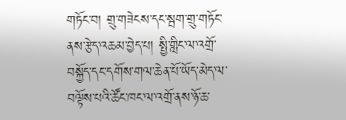གཏོང་བ། གྲུ་གཟེངས་དང་སྦག་གྲུ་གཏོང་ནས་རྩེད་འཆམ་བྱེད་པ། སྤྱི་གླིང་ལ་འགྲོ་བསྐྱོད་དང་དགོས་གལ་ཆེན་པོ་ཡོད་མེད་ལ་བལྟོས་པའི་ཚོང་ཁང་ལ་འགྲོ་ནས་ཉོ་ཆ་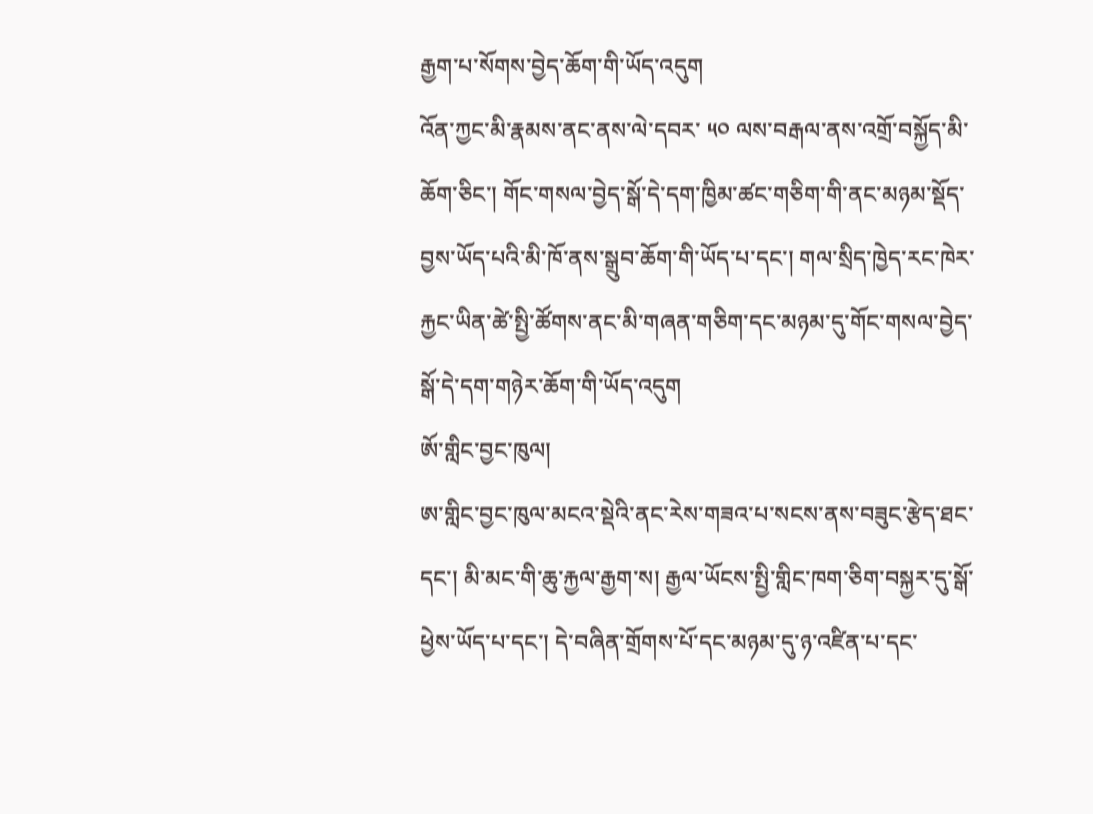རྒྱག་པ་སོགས་བྱེད་ཆོག་གི་ཡོད་འདུག
འོན་ཀྱང་མི་རྣམས་ནང་ནས་ལེ་དབར་ ༥༠ ལས་བརྒལ་ནས་འགྲོ་བསྐྱོད་མི་ཆོག་ཅིང་། གོང་གསལ་བྱེད་སྒོ་དེ་དག་ཁྱིམ་ཚང་གཅིག་གི་ནང་མཉམ་སྡོད་བྱས་ཡོད་པའི་མི་ཁོ་ནས་སྒྲུབ་ཆོག་གི་ཡོད་པ་དང་། གལ་སྲིད་ཁྱེད་རང་ཁེར་རྐྱང་ཡིན་ཚེ་སྤྱི་ཚོགས་ནང་མི་གཞན་གཅིག་དང་མཉམ་དུ་གོང་གསལ་བྱེད་སྒོ་དེ་དག་གཉེར་ཆོག་གི་ཡོད་འདུག
ཨོ་གླིང་བྱང་ཁུལ།
ཨ་གླིང་བྱང་ཁུལ་མངའ་སྡེའི་ནང་རེས་གཟའ་པ་སངས་ནས་བཟུང་རྩེད་ཐང་དང་། མི་མང་གི་ཆུ་རྐྱལ་རྒྱག་ས། རྒྱལ་ཡོངས་སྤྱི་གླིང་ཁག་ཅིག་བསྐྱར་དུ་སྒོ་ཕྱེས་ཡོད་པ་དང་། དེ་བཞིན་གྲོགས་པོ་དང་མཉམ་དུ་ཉ་འཛིན་པ་དང་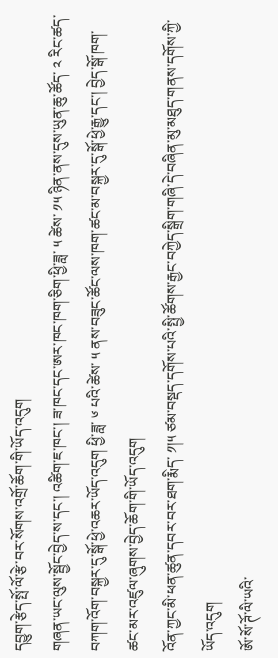དབྱུག་རྩེད་སྤོ་ལོ་རྩེ་བར་སོགས་འགྲོ་ཆོག་གི་ཡོད་འདུག
གཞན་ཡང་ལུས་སྦྱོང་བྱེད་ས་དང་། འཚིག་ཇ་ཁང་། ཟ་ཁང་དང་ཨར་ཁང་ཁག་ཅིག་ཕྱི་ཟླ་ ༥ ཚེས་ ༡༥ ཉིན་ནས་དུས་ཡུན་ཆུ་ཚོད་ ༢ རིང་ཚད་བཀག་འོག་བསྐྱར་དུ་སྒོ་ཕྱེ་འཆར་ཡོད་འདུག ཕྱི་ཟླ་ ༦ པའི་ཚེས་ ༥ ནས་བཟུང་ཚོང་ལས་ཁག་ཚང་མ་བསྐྱར་དུ་སྒོ་ཕྱེ་རྒྱུ་དང་། བྱེད་སྒོ་ཁག་ཚང་མར་འཛུལ་ཞུགས་བྱེད་ཆོག་གི་ཡོད་འདུག
འོན་ཀྱང་མི་ཕན་ཚུན་དབར་བར་ཐག་རྨིད་ ༡།༥ ཙམ་བསྡད་དགོས་པའི་སྤྱི་ཚོགས་རྒྱང་བཀྱེད་སྒྲིག་གཞི་དེ་བཞིན་མུ་མཐུད་གནས་དགོས་ཀྱི་ཡོད་འདུག
ཨོ་སོ་ཊོ་ལི་ཡའི་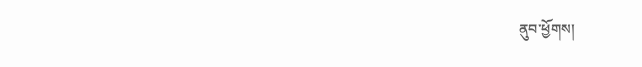ནུབ་ཕྱོགས།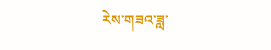རེས་གཟའ་ཟླ་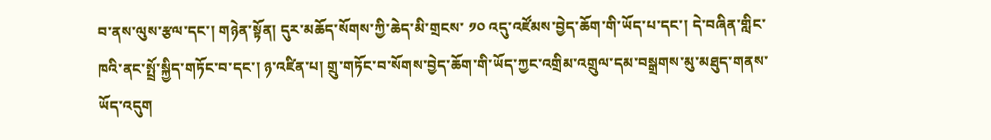བ་ནས་ལུས་རྩལ་དང་། གཉེན་སྟོན། དུར་མཆོད་སོགས་ཀྱི་ཆེད་མི་གྲངས་ ༡༠ འདུ་འཛོམས་བྱེད་ཆོག་གི་ཡོད་པ་དང་། དེ་བཞིན་གླིང་ཁའི་ནང་སྤྲོ་སྐྱིད་གཏོང་བ་དང་། ཉ་འཛིན་པ། གྲུ་གཏོང་བ་སོགས་བྱེད་ཆོག་གི་ཡོད་ཀྱང་འགྲིམ་འགྲུལ་དམ་བསྒྲགས་མུ་མཐུད་གནས་ཡོད་འདུག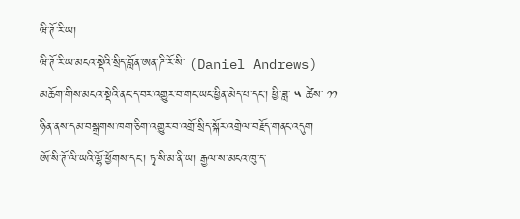ཝི་ཊོ་རི་ཡ།
ཝི་ཊོ་རི་ཡ་མངའ་སྡེའི་སྲིད་བློན་ཨན་ཌི་རོ་སི་ (Daniel Andrews) མཆོག་གིས་མངའ་སྡེའི་ནང་ད་བར་འགྱུར་བ་གང་ཡང་ཕྱིན་མེད་པ་དང་། ཕྱི་ཟླ་ ༥ ཚེས་ ༡༡ ཉིན་ནས་དམ་བསྒྲགས་ཁག་ཅིག་འགྱུར་བ་འགྲོ་སྲིད་སྐོར་འགྲེལ་བརྗོད་གནང་འདུག
ཨོ་སི་ཊོ་ལི་ཡའི་ལྷོ་ཕྱོགས་དང་། ཏྭ་སི་མ་ནི་ཡ། རྒྱལ་ས་མངའ་ཁུ་ད་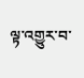ལྟ་འགྱུར་བ་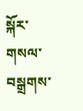སྐོར་གསལ་བསྒྲགས་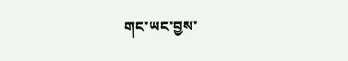གང་ཡང་བྱས་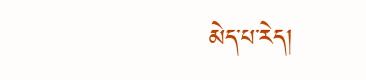མེད་པ་རེད།